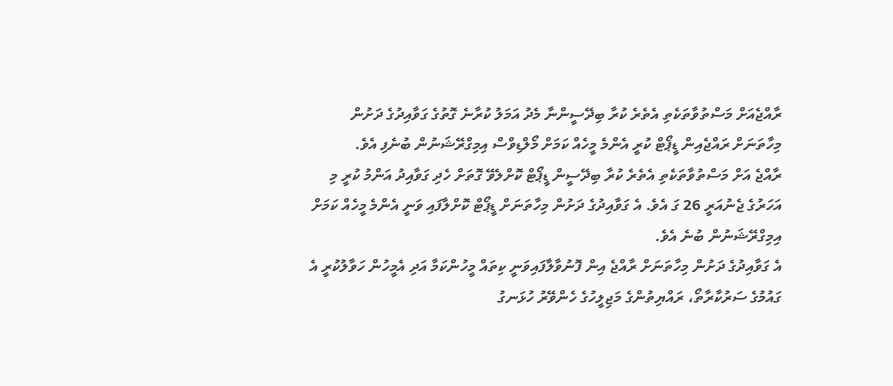ރާއްޖެއަށް މަސްތުވާތަކެތި އެތެރެ ކުރާ ބިދޭސީންނާ މެދު އަމަލު ކުރާނެ ގޮތުގެ ގަވާއިދުގެ ދަށުން މިހާތަނަށް ރައްޖެއިން ޑީޕޯޓް ކުރީ އެންމެ މީހެއް ކަމަށް މޯލްޑިވްސް އިމިގްރޭޝަނުން ބުނެފި އެވެ.
ރާއްޖެ އަށް މަސްތުވާތަކެތި އެތެރެ ކުރާ ބިދޭސީން ޑީޕޯޓް ކޮށްލެވޭ ގޮތަށް ހެދި ގަވާއިދު އަންމު ކުރީ މި އަހަރުގެ ޖެނުއަރީ 26 ގަ އެވެ. އެ ގަވާއިދުގެ ދަށުން މިހާތަނަށް ޑީޕޯޓް ކޮށްލާފައި ވަނީ އެންމެ މީހެއް ކަމަށް އިމިގްރޭޝަނުން ބުނެ އެވެ.
އެ ގަވާއިދުގެ ދަށުން މިހާތަނަށް ރާއްޖެ އިން ފޮނުވާލާފައިވަނީ ކިތައް މީހުންކަމާ އަދި އެމީހުން ހަވާލުކުރީ އެ ގައުމުގެ ސަރުކާރާތޯ، ރައްޔިތުންގެ މަޖިލީހުގެ ހެންވޭރު ހުޅަނގު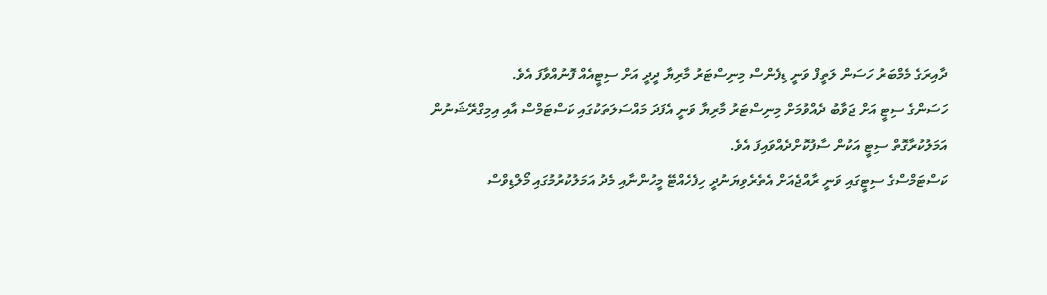ދާއިރަގެ މެމްބަރު ހަސަން ލަތީފް ވަނީ ޑިފެންސް މިނިސްޓަރު މާރިޔާ ދީދީ އަށް ސިޓީއެއް ފޮނުއްވާފަ އެވެ.
ހަސަންގެ ސިޓީ އަށް ޖަވާބު ދެއްވުމަށް މިނިސްޓަރު މާރިޔާ ވަނީ އެފަދަ މައްސަލަތަކުގައި ކަސްޓަމްސް އާއި އިމިގްރޭޝަނުން އަމަލުކުރާގޮތް ސިޓީ އަކުން ސާފުކޮށްދެއްވައިފަ އެވެ.
ކަސްޓަމްސްގެ ސިޓީގައި ވަނީ ރާއްޖެއަށް އެތެރެވިޔަނުދީ ހިފެހެއްޓޭ މީހުންނާއި މެދު އަމަލުކުރުމުގައި މޯލްޑިވްސް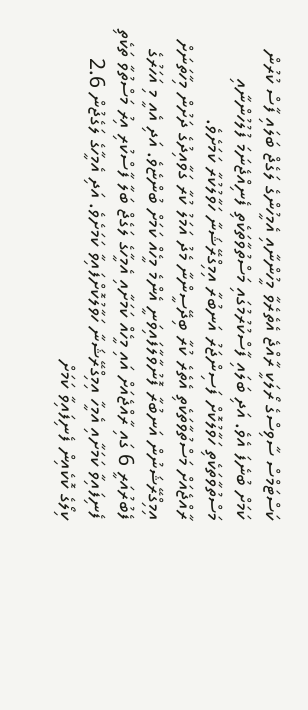ކަސްޓަމްސް ސާވިސްގެ ރޯލަކީ ރާއްޖެ އެތެރެވާ މީހުންނާއި އެމީހުންގެ ލަގެޖް ބަލައި ފާސް ކުރުން ކަމަށް ބުނެފަ އެވެ. އަދި ބަލައި ފާސްކުރުމުގައި މަސްތުވާތަކެތި ފެނިއްޖެނަމަ ފުލުހުންނާއި މަސްތުވާތަކެތި ހަވާލުކޮށް ފަސިންޖަރު އަނބުރާ އިމިގްރޭޝަނާ ހަވާލުކުރާ ކަމަށެވެ.
ރާއްޖެއަށް މަސްތުވާތަކެތި އެތެރެ ކުރާ ބިދޭސީންނާ މެދު އަމަލު ކުރާ ގަވާއިދުގެ ދަށުން މިހާތަނަށް އިމިގްރޭޝަނުން އަނބުރާ ފޮނުވާލާފައިވަނީ އެންމެ މީހެއް ކަމަށް ބުންޏެވެ. އަދި އެއީ މި އަހަރުގެ ފެބުރުއަރީ 6 ގައި ރާއްޖެއަށް އައި މީހެއް ކަމަށާއި އެމީހާގެ ލަގެޖް ބަލާ ފާސްކުރި އިރު މަސްތުވާ ތަކެތި ފެނިފައިވާ ކަމަށާއި އެމީހާ އިމިގްރޭޝަނާ ހަވާލުކޮށްފައިވާ ކަމަށެވެ. އަދި އެމީހާގެ ލަގެޖުން 2.6 ކިލޯގެ ކޮކެއިން ފެނިފައިވާ ކަމަށް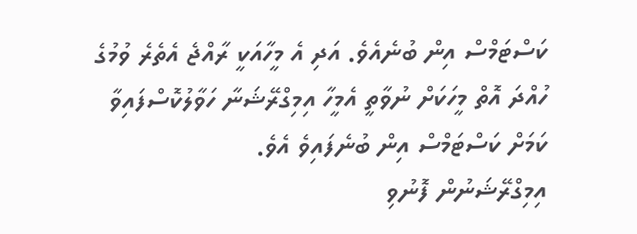ކަސްޓަމްސް އިން ބުނެއެވެ. އަދި އެ މީހާއަކީ ރާއްޖެ އެތެރެ ވުމުގެ ހުއްދަ އޮތް މީހަކަށް ނުވާތީ އެމީހާ އިމިގްރޭޝަނާ ހަވާލުކޮސްފައިވާ ކަމަށް ކަސްޓަމްސް އިން ބުނެފައިވެ އެވެ.
އިމިގްރޭޝަނުން ފޮނުވި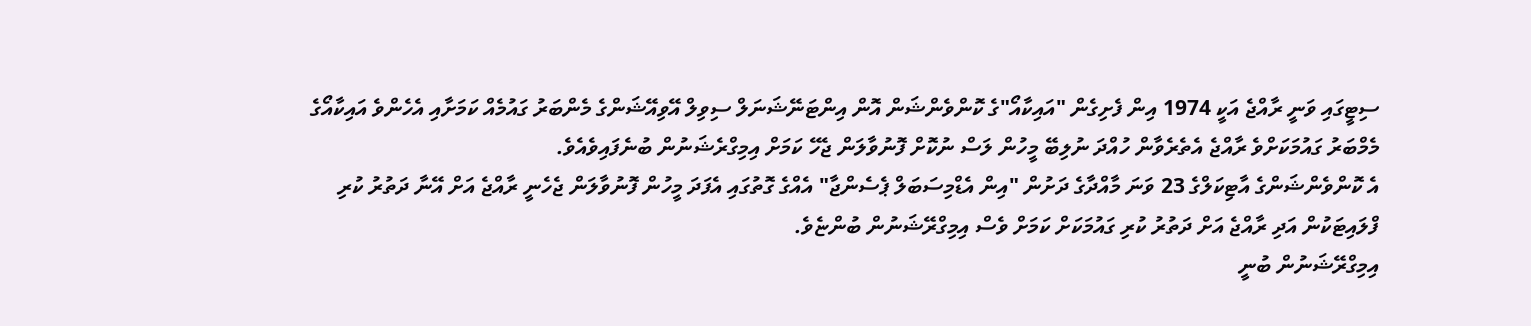ސިޓީގައި ވަނީ ރާއްޖެ އަކީ 1974 އިން ފެށިގެން "އައިކާއޯ"ގެ ކޮންވެންޝަން އޮން އިންޓަނޭޝަނަލް ސިވިލް އޭވިއޭޝަންގެ މެންބަރު ގައުމެއް ކަމަށާއި އެހެންވެ އައިކާއޯގެ މެމްބަރު ގައުމަކަށްވެ ރާއްޖެ އެތެރެވާން ހުއްދަ ނުލިބޭ މީހުން ލަސް ނުކޮށް ފޮނުވާލަން ޖެހޭ ކަމަށް އިމިގްރެޝަނުން ބުނެފައިވެއެވެ.
އެ ކޮންވެންޝަންގެ އާޓިކަލްގެ 23 ވަނަ މާއްދާގެ ދަށުން "އިން އެޑްމިސަބަލް ޕެސެންޖާ" އެއްގެ ގޮތުގައި އެފަދަ މީހުން ފޮނުވާލަން ޖެހެނީ ރާއްޖެ އަށް އޭނާ ދަތުރު ކުރި ފްލައިޓަކުން އަދި ރާއްޖެ އަށް ދަތުރު ކުރި ގައުމަކަށް ކަމަށް ވެސް އިމިގްރޭޝަނުން ބުންޏެވެ.
އިމިގްރޭޝަނުން ބުނީ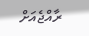ރާއްޖެއަށް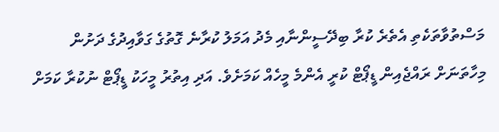މަސްތުވާތަކެތި އެތެރެ ކުރާ ބިދޭސީންނާއި މެދު އަމަލު ކުރާނެ ގޮތުގެ ގަވާއިދުގެ ދަށުން މިހާތަނަށް ރައްޖެއިން ޑީޕޯޓް ކުރީ އެންމެ މީހެއް ކަމަށެވެ. އަދި އިތުރު މީހަކު ޑީޕޯޓް ނުކުރާ ކަމަށް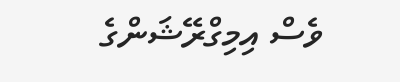ވެސް އިމިގްރޭޝަންގެ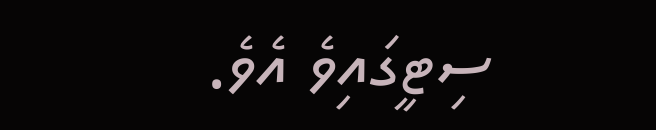ސިޓީގައިވެ އެވެ.